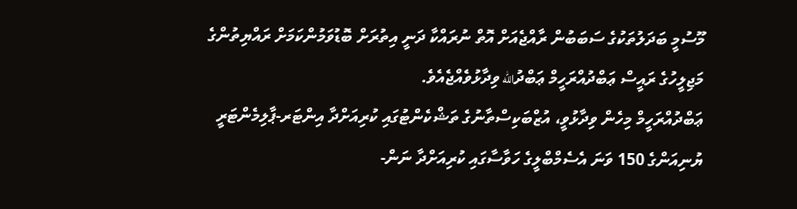މޫސުމީ ބަދަލުތަކުގެ ސަބަބުން ރާއްޖެއަށް އޮތް ނުރައްކާ ދަނީ އިތުރަށް ބޮޑުވަމުންކަމަށް ރައްޔިތުންގެ މަޖިލީހުގެ ރައީސް ޢަބްދުއްރަހީމް ޢަބްދުالله ވިދާޅުވެއްޖެއެވެ.
ޢަބްދުއްރަހީމް މިހެން ވިދާޅުވީ، އުޒްބަކިސްތާނުގެ ތަޝްކެންޓުގައި ކުރިއަށްދާ އިންޓަރ-ޕާލިމެންޓަރީ ޔުނިއަންގެ 150 ވަނަ އެސެމްބްލީގެ ހަވާސާގައި ކުރިއަށްދާ ނަން-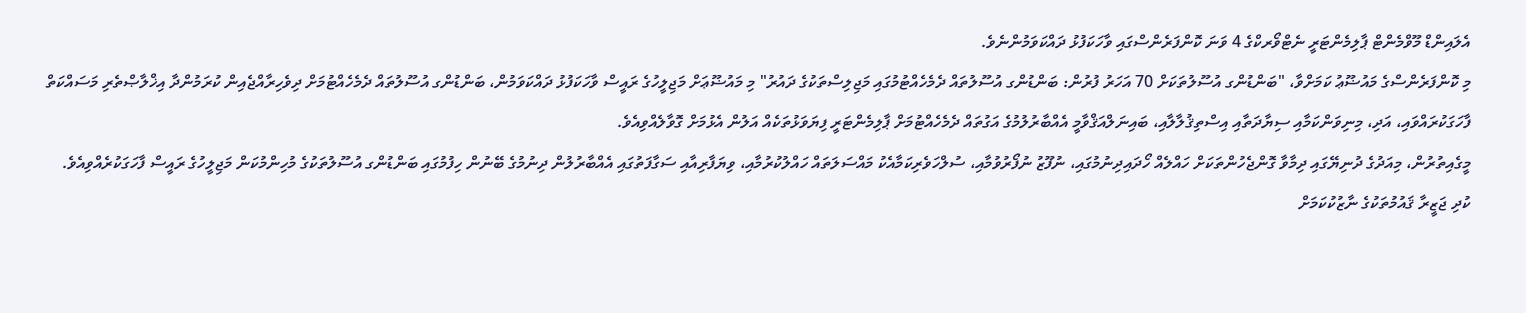އެލައިންޑް މޫވްމެންޓް ޕާލިމެންޓަރީ ނެޓްވޯރކްގެ 4 ވަނަ ކޮންފަރެންސްގައި ވާހަކަފުޅު ދައްކަވަމުންނެވެ.
މި ކޮންފަރެންސްގެ މައުޟޫޢު ކަމަށްވާ، "ބަންޑުންގ އުސޫލުތަކަށް 70 އަހަރު ފުރުން: ބަންޑުންގ އުސޫލުތައް ދެމެހެއްޓުމުގައި މަޖިލިސްތަކުގެ ދައުރު" މި މައުޟޫޢަށް މަޖިލީހުގެ ރައީސް ވާހަކަފުޅު ދައްކަވަމުން، ބަންޑުންގ އުސޫލުތައް ދެމެހެއްޓުމަށް ދިވެހިރާއްޖެއިން ކުރަމުންދާ އިޚްލާޞްތެރި މަސައްކަތް ފާހަގަކުރައްވައި، އަދި، މިނިވަންކަމާއި ސިޔާދަތާއި އިސްތިޤުލާލާއި، ބައިނަލްއަޤްވާމީ އެއްބާރުލުމުގެ އަގުތައް ދެމެހެއްޓުމަށް ޕާލިމެންޓަރީ ފިޔަވަޅުތަކެއް އަލުން އެޅުމަށް ގޮވާލެއްވިއެވެ.
މީގެއިތުރުން، މިއަދުގެ ދުނިޔޭގައި ދިމާވާ ގޮންޖެހުންތަކަށް ހައްލެއް ހޯދައިދިނުމުގައި، ނުފޫޒު ނުފޯރުވުމާއި، ސުލްހަވެރިކަމާއެކު މައްސަލަތައް ހައްލުކުރުމާއި، ވިޔަފާރިއާއި ސަގާފަތުގައި އެއްބާރުލުން ދިނުމުގެ ބޭނުން ހިފުމުގައި ބަންޑުންގ އުސޫލުތަކުގެ މުހިންމުކަން މަޖިލީހުގެ ރައީސް ފާހަގަކުރެއްވިއެވެ.
ކުދި ޖަޒީރާ ޤައުމުތަކުގެ ނާޒުކުކަމަށް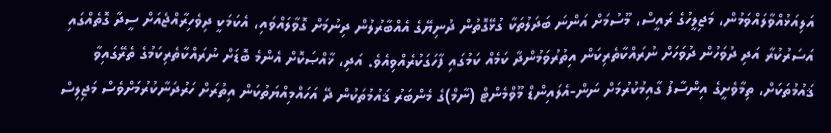އަލިއަޅުއްވާލައްވަމުން، މަޖިލީހުގެ ރައީސް، މޫސުމަށް އަންނަ ބަދަލުތަކާ ގުޅޭގޮތުން ދުނިޔޭގެ އެއްބާރުލުން ދިނުމަށް ގޮވާލައްވައި، އެކަމަކީ ދިވެހިރާއްޖެއަށް ސީދާ ގޮތެއްގައި އަސަރުކުރާ އަދި ދުވަހުން ދުވަހަށް ނުރައްކާތެރިކަން އިތުރުވަމުންދާ ކަމެއް ކަމުގައި ފާހަގަކުރެއްވިއެވެ. އަދި، ޚާއްޞަކޮށް އެންމެ ބޮޑަށް ނުރައްކާތެރިކަމުގެ ތެރޭގައިވާ ޤައުމުތަކަށް، ތިމާވެށީގެ އިންސާފު ގާއިމުކުރުމަށް ނަން-އެލައިންޑް މޫވްމެންޓް (ނާމް)ގެ މެންބަރު ޤައުމުތަކުން ދޭ އަހައްމިއްޔަތުކަން އިތުރަށް ހަރުދަނާކުރުމަށްވެސް މަޖިލިސް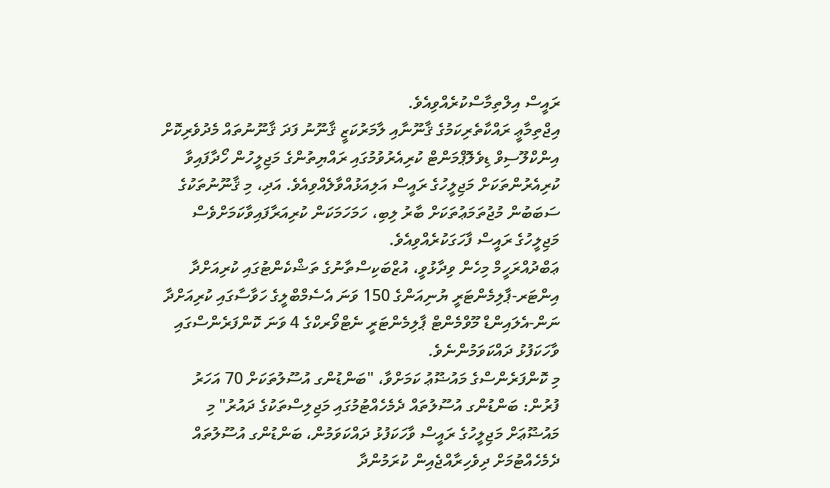ރައީސް އިލްތިމާސްކުރެއްވިއެވެ.
އިޖްތިމާޢީ ރައްކާތެރިކަމުގެ ޤާނޫނާއި ލާމަރުކަޒީ ޤާނޫނު ފަދަ ޤާނޫނުތައް މެދުވެރިކޮށް އިންކްލޫސިވް ޑިވެލޮޕްމަންޓް ކުރިއެރުވުމުގައި ރައްޔިތުންގެ މަޖިލީހުން ހޯދާފައިވާ ކުރިއެރުންތަކަށް މަޖިލީހުގެ ރައީސް އަލިއަޅުއްވާލެއްވިއެވެ. އަދި، މި ޤާނޫނުތަކުގެ ސަބަބުން މުޖުތަމަޢުތަކަށް ބާރު ލިބި، ހަމަހަމަކަން ކުރިއަރާފައިވާކަމަށްވެސް މަޖިލީހުގެ ރައީސް ފާހަގަކުރެއްވިއެވެ.
ޢަބްދުއްރަހީމް މިހެން ވިދާޅުވީ، އުޒްބަކިސްތާނުގެ ތަޝްކެންޓުގައި ކުރިއަށްދާ އިންޓަރ-ޕާލިމެންޓަރީ ޔުނިއަންގެ 150 ވަނަ އެސެމްބްލީގެ ހަވާސާގައި ކުރިއަށްދާ ނަން-އެލައިންޑް މޫވްމެންޓް ޕާލިމެންޓަރީ ނެޓްވޯރކްގެ 4 ވަނަ ކޮންފަރެންސްގައި ވާހަކަފުޅު ދައްކަވަމުންނެވެ.
މި ކޮންފަރެންސްގެ މައުޟޫޢު ކަމަށްވާ، "ބަންޑުންގ އުސޫލުތަކަށް 70 އަހަރު ފުރުން: ބަންޑުންގ އުސޫލުތައް ދެމެހެއްޓުމުގައި މަޖިލިސްތަކުގެ ދައުރު" މި މައުޟޫޢަށް މަޖިލީހުގެ ރައީސް ވާހަކަފުޅު ދައްކަވަމުން، ބަންޑުންގ އުސޫލުތައް ދެމެހެއްޓުމަށް ދިވެހިރާއްޖެއިން ކުރަމުންދާ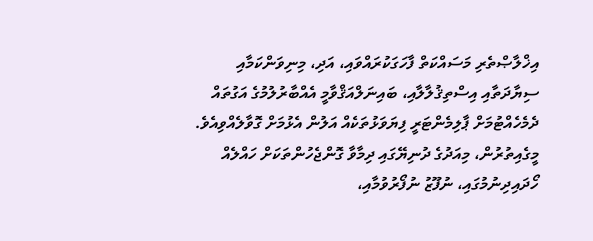އިޚްލާޞްތެރި މަސައްކަތް ފާހަގަކުރައްވައި، އަދި، މިނިވަންކަމާއި ސިޔާދަތާއި އިސްތިޤުލާލާއި، ބައިނަލްއަޤްވާމީ އެއްބާރުލުމުގެ އަގުތައް ދެމެހެއްޓުމަށް ޕާލިމެންޓަރީ ފިޔަވަޅުތަކެއް އަލުން އެޅުމަށް ގޮވާލެއްވިއެވެ.
މީގެއިތުރުން، މިއަދުގެ ދުނިޔޭގައި ދިމާވާ ގޮންޖެހުންތަކަށް ހައްލެއް ހޯދައިދިނުމުގައި، ނުފޫޒު ނުފޯރުވުމާއި،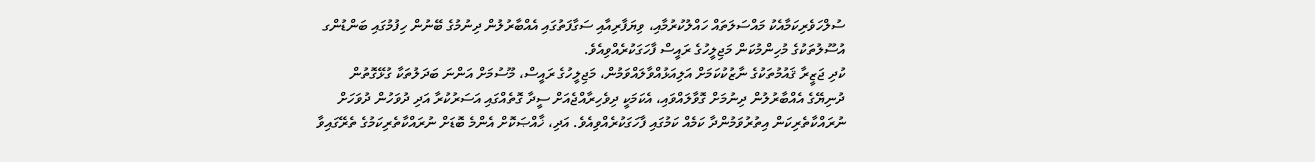ސުލްހަވެރިކަމާއެކު މައްސަލަތައް ހައްލުކުރުމާއި، ވިޔަފާރިއާއި ސަގާފަތުގައި އެއްބާރުލުން ދިނުމުގެ ބޭނުން ހިފުމުގައި ބަންޑުންގ އުސޫލުތަކުގެ މުހިންމުކަން މަޖިލީހުގެ ރައީސް ފާހަގަކުރެއްވިއެވެ.
ކުދި ޖަޒީރާ ޤައުމުތަކުގެ ނާޒުކުކަމަށް އަލިއަޅުއްވާލައްވަމުން، މަޖިލީހުގެ ރައީސް، މޫސުމަށް އަންނަ ބަދަލުތަކާ ގުޅޭގޮތުން ދުނިޔޭގެ އެއްބާރުލުން ދިނުމަށް ގޮވާލައްވައި، އެކަމަކީ ދިވެހިރާއްޖެއަށް ސީދާ ގޮތެއްގައި އަސަރުކުރާ އަދި ދުވަހުން ދުވަހަށް ނުރައްކާތެރިކަން އިތުރުވަމުންދާ ކަމެއް ކަމުގައި ފާހަގަކުރެއްވިއެވެ. އަދި، ޚާއްޞަކޮށް އެންމެ ބޮޑަށް ނުރައްކާތެރިކަމުގެ ތެރޭގައިވާ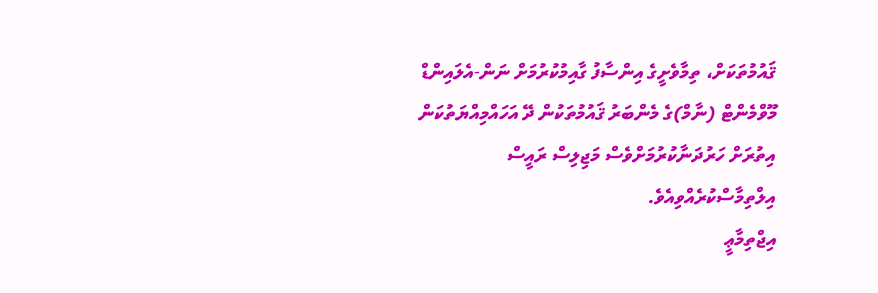ޤައުމުތަކަށް، ތިމާވެށީގެ އިންސާފު ގާއިމުކުރުމަށް ނަން-އެލައިންޑް މޫވްމެންޓް (ނާމް)ގެ މެންބަރު ޤައުމުތަކުން ދޭ އަހައްމިއްޔަތުކަން އިތުރަށް ހަރުދަނާކުރުމަށްވެސް މަޖިލިސް ރައީސް އިލްތިމާސްކުރެއްވިއެވެ.
އިޖްތިމާޢީ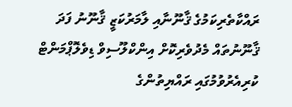ރައްކާތެރިކަމުގެ ޤާނޫނާއި ލާމަރުކަޒީ ޤާނޫނު ފަދަ ޤާނޫނުތައް މެދުވެރިކޮށް އިންކްލޫސިވް ޑިވެލޮޕްމަންޓް ކުރިއެރުވުމުގައި ރައްޔިތުންގެ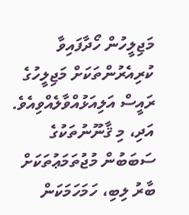މަޖިލީހުން ހޯދާފައިވާ ކުރިއެރުންތަކަށް މަޖިލީހުގެ ރައީސް އަލިއަޅުއްވާލެއްވިއެވެ. އަދި، މި ޤާނޫނުތަކުގެ ސަބަބުން މުޖުތަމަޢުތަކަށް ބާރު ލިބި، ހަމަހަމަކަން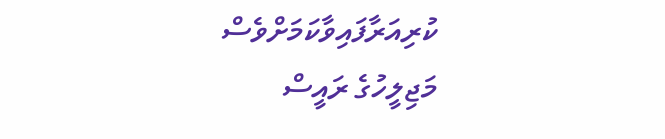ކުރިއަރާފައިވާކަމަށްވެސް މަޖިލީހުގެ ރައީސް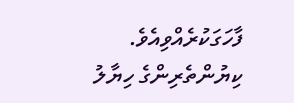ފާހަގަކުރެއްވިއެވެ.
ކިޔުންތެރިންގެ ހިޔާލު